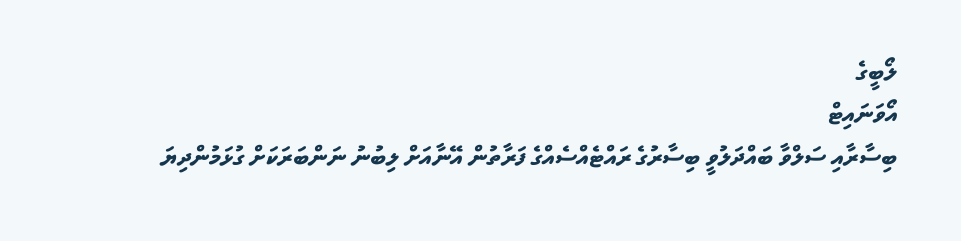ލޯބީގެ
އޯވަނައިޓް
ބިސާރާއި ސަލްވާ ބައްދަލުވީ ބިސާރުގެ ރައްޓެއްސެއްގެ ފަރާތުން އޭނާއަށް ލިބުނު ނަންބަރަކަށް ގުޅަމުންދިޔަ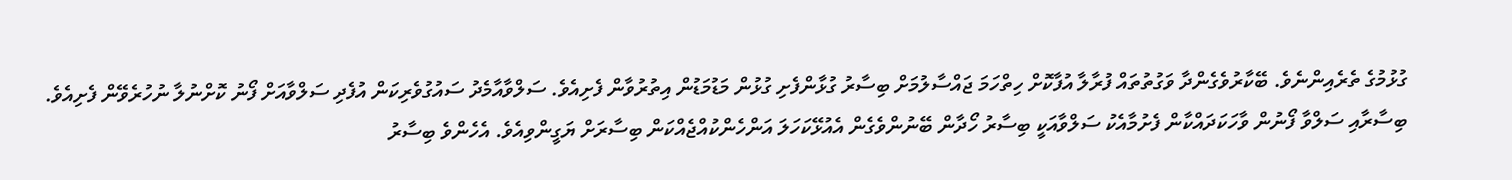ގުޅުމުގެ ތެރެއިންނެވެ. ބޭކާރުވެގެންދާ ވަގުތުތައް ފުރާލާ އުފާކޮށް ހިތްހަމަ ޖައްސާލުމަށް ބިސާރު ގުޅާންފެށި ގުޅުން މަޑުމަޑުން އިތުރުވާން ފެށިއެވެ. ސަލްވާއާމެދު ސައުގުވެރިކަން އުފެދި ސަލްވާއަށް ފޯނު ކޮށްނުލާ ނުހުރެވޭން ފެށިއެވެ.
ބިސާރާއި ސަލްވާ ފޯނުން ވާހަކަދައްކާން ފެށުމާއެކު ސަލްވާއަކީ ބިސާރު ހޯދާން ބޭނުންވެގެން އެއުޅޭކަހަލަ އަންހެންކުއްޖެއްކަން ބިސާރަށް ޔަގީންވިއެވެ. އެހެންވެ ބިސާރު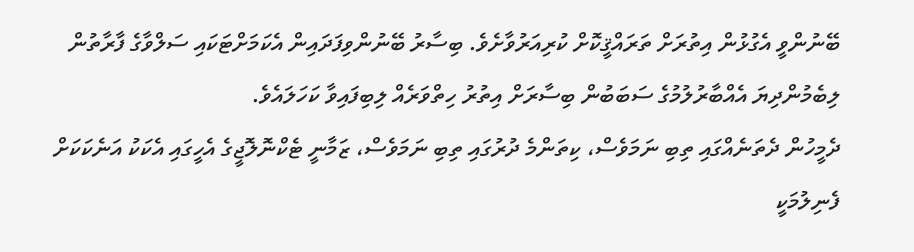ބޭނުންވީ އެގުޅުން އިތުރަށް ތަރައްޤީކޮށް ކުރިއަރުވާށެވެ. ބިސާރު ބޭނުންވިފަދައިން އެކަމަށްޓަކައި ސަލްވާގެ ފާރާތުން ލިބެމުންދިޔަ އެއްބާރުލުމުގެ ސަބަބުން ބިސާރަށް އިތުރު ހިތްވަރެއް ލިބިފައިވާ ކަހަލައެވެ.
ދެމީހުން ދެތަނެއްގައި ތިބި ނަމަވެސް، ކިތަންމެ ދުރުގައި ތިބި ނަމަވެސް، ޒަމާނީ ޓެކްނޮލޮޖީގެ އެހީގައި އެކަކު އަނެކަކަށް ފެނިލުމަކީ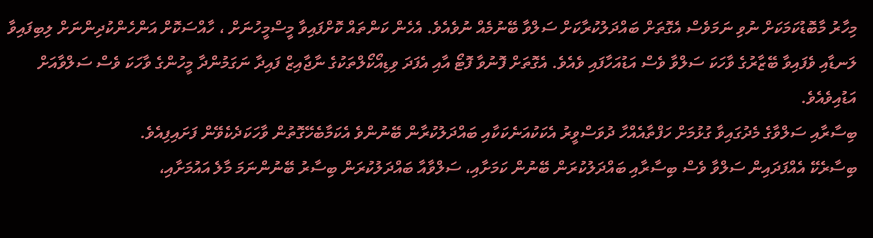މިހާރު މާބޮޑުކަމަކަށް ނުވި ނަމަވެސް އެގޮތަށް ބައްދަލުކުރާކަށް ސަލްވާ ބޭނުމެއް ނުވެއެވެ. އެހެން ކަންތައް ކޮށްފައިވާ މީސްމީހުނަށް ، ހާއްސަކޮށް އަންހެންކުދިންނަށް ލިބިފައިވާ ލަނޑާއި ވެފައިވާ ބޭޒާރުގެ ވާހަކަ ސަލްވާ ވެސް އަޑުއަހާފައި ވެއެވެ. އެގޮތަށް ފޮނުވާ ފޮޓޯ އާއި އެފަދަ ވިޑިއޯކޯލްތަކުގެ ނާޖާއިޒް ފައިދާ ނަގަމުންދާ މީހުންގެ ވާހަކަ ވެސް ސަލްވާއަށް އަޑުއިވެއެވެ.
ބިސާރާއި ސަލްވާގެ މެދުގައިވާ ގުޅުމަށް ހަފްތާއެއްހާ ދުވަސްވީރު އެކަކުއަނެކަކާއި ބައްދަލުކުރާން ބޭނުންވެ އެކަމާބެހޭގޮތުން ވާހަކަދެކެވޭން ފަށައިފިއެވެ.
ބިސާރެކޭ އެއްފަދައިން ސަލްވާ ވެސް ބިސާރާއި ބައްދަލުކުރަން ބޭނުން ކަމަށާއި، ސަލްވާއާ ބައްދަލުކުރަން ބިސާރު ބޭނުންނަމަ މާލެ އައުމަށާއި،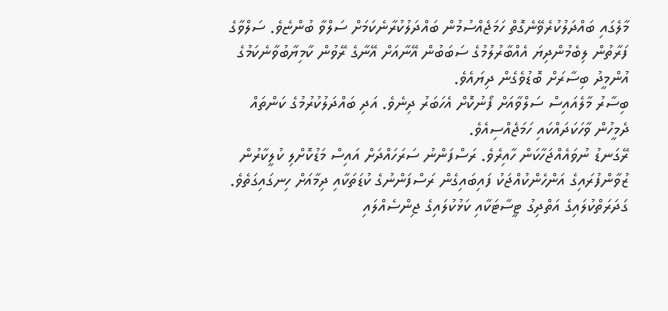މާލެގައި ބައްދަލުކުރެވޭނެގޮތް ހަމަޖެއްސުމުން ބައްދަލުކުރާނެކަމަށް ސަލްވާ ބުންޏެވެ. ސަލްވާގެ ފަރާތުން ލިބެމުންދިޔަ އެއްބާރުލުމުގެ ސަބަބުން އޭނާއަށް އޭނާގެ ރޭވުން ކާމިޔާބުވާނެކަމުގެ އުންމީދު ބިސާރަށް ބޮޑުވެގެން ދިޔައެވެ.
ބިސާރު މާލެއައިސް ސަލްވާއަށް ފޯނުކޮށް އެހަބަރު ދިނެވެ. އަދި ބައްދަލުކުރުމުގެ ކަންތައް ދެމީހުން ވާހަކަދައްކައި ހަމަޖެއްސިއެވެ.
ރޭގަނޑު ނުވައެއްޖަހާކަން ހާއިރެވެ. ރަސްފަންނު ސަރަހައްދަށް އައިސް މަޑުކޮށްލި ކުލީކާރުން ޒުވާންފުރައިގެ އަންހެންކުއްޖަކު ފައިބައިގެން ރަސްފަންނުގެ ކުޑަތަކާއި ދިމާއަށް ހިނގައިގަތެވެ. ގަދަރަތްކުލައިގެ އަތްދިގު ޓީސާޓަކާއި ކަޅުކުލައިގެ ޖިންސެއްލައި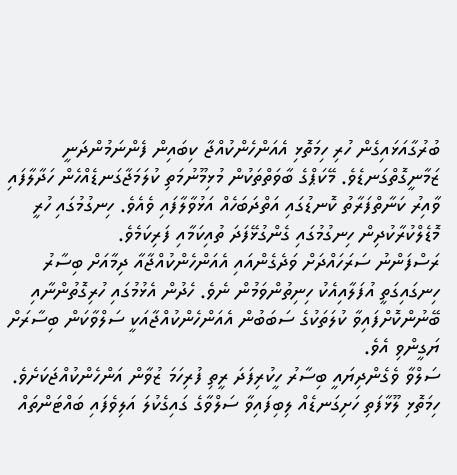ބުރުގާއަޅައިގެން ހުރި ހިމަތޮޅި އެއަންހެންކުއްޖާ ކިބައިން ފެންނަމުންދަނީ ޒަމާނީގޮތްގަނޑެވެ. މޭކަޕްގެ ބާވަތްތަކުން މުޅިމޫނުމަތި ކުލަމަޖާގަނޑެއްހެން ހަދާލާފައި ވާއިރު ކަނާތްފަރާތު ކޮނޑުގައި އަތްދަބަހެއް އަޅުވާލާފައި ވެއެވެ. ހިނގުމުގައި ހުރީ މޮޑެލްކުރާކުދިން ހިނގުމުގައި ގެންގުޅޭފަދަ ތުއިކަމާއި ފަރިކަމެވެ.
ރަސްފަންނު ސަރަހައްދަށް ވަދެގެންއައި އެއަންހެންކުއްޖާއާ ދިމާއަށް ބިސާރު ހިނގައިގަތީ އުފަލާއިއެކު ހިނިތުންވަމުން ނެވެ. ހެދުން އެޅުމުގައި ހުރިގޮތުންނާއި ބޭނުންކޮށްފައިވާ ކުލަތަކުގެ ސަބަބުން އެއަންހެންކުއްޖާއަކީ ސަލްވާކަން ބިސާރަށް ޔަގީންވި އެވެ.
ސަލްވާ ވެގެންދިޔައީ ބިސާރު ހީކުރިފަދަ ރީތި ފުރިހަމަ ޒުވާން އަންހެންކުއްޖަކަށެވެ. ހިމަތޮޅި ލޫޅާފަތި ހަށިގަނޑެއް ލިބިފައިވާ ސަލްވާގެ ގައިގެކުލަ އަލިވެފައި ބައްޓަންތައް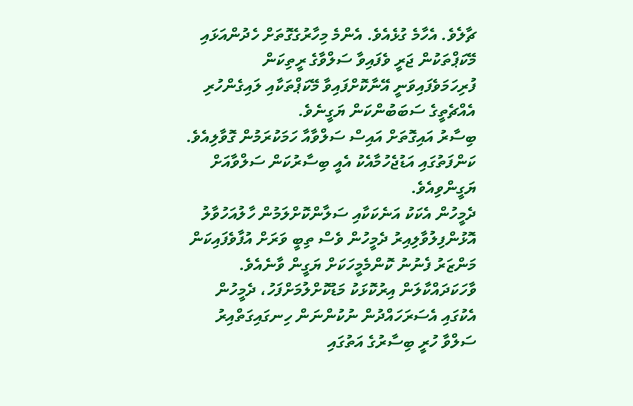ޗާލެވެ. އެހާމެ ގުޅެއެވެ. އެންމެ މިހާރުގެގޮތަށް ހެދުންއަޅައި މޭކަޕްތަކުން ޖަރީ ވެފައިވާ ސަލްވާގެ ރީތިކަން ފުރިހަމަވެފައިވަނީ އޭނާކޮށްފައިވާ މޭކަޕްތަކާއި ލައިގެންހުރި އެއްޗެތީގެ ސަބަބުންކަން ޔަގީނެވެ.
ބިސާރު އައިގޮތަށް އައިސް ސަލްވާއާ ހަމަކުރަމުން ގޮވާލިއެވެ. ކަންފަތުގައި އަޑުޖެހުމާއެކު އެއީ ބިސާރުކަން ސަލްވާއަށް ޔަގީންވިއެވެ.
ދެމީހުން އެކަކު އަނެކަކާއި ސަލާންކޮށްލަމުން ހާލުއަހުވާލު އޮޅުންފިލުވާލިއިރު ދެމީހުން ވެސް ތިބީ ވަރަށް އުފާވެފައިކަން މަންޒަރު ފެނުނު ކޮންމެމީހަކަށް ޔަގީން ވާނެއެވެ.
ވާހަކަދައްކާލަން އިރުކޮޅަކު މަޑުކޮށްލުމަށްފަހު، ދެމީހުން އެކުގައި އެސަރަހައްދުން ނުކުންނަން ހިނގައިގަތްއިރު ސަލްވާ ހުރީ ބިސާރުގެ އަތުގައި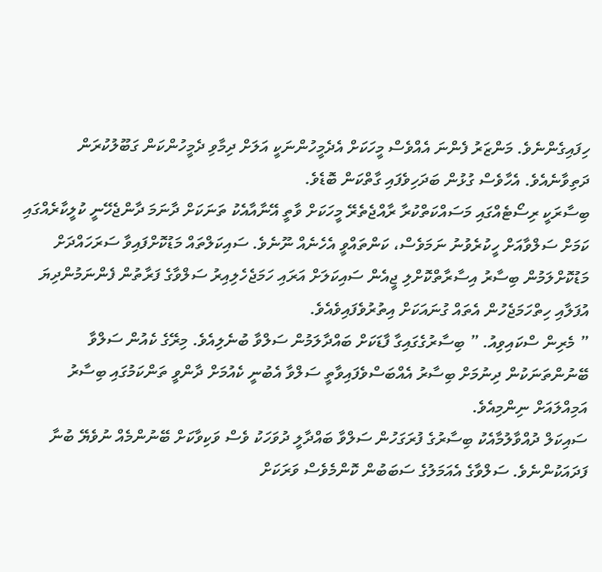ހިފައިގެންނެވެ. މަންޒަރު ފެންނަ އެއްވެސް މީހަކަށް އެދެމީހުންނަކީ އަލަށް ދިމާވި ދެމީހުންކަން ގަބޫލުކުރަން ދަތިވާނެއެވެ. އެހާވެސް ގުޅުން ބަދަހިވެފައި ގާތްކަން ބޮޑެވެ.
ބިސާރަކީ ރިސޯޓެއްގައި މަސައްކަތްކުރާ ރާއްޖެތެރޭ މީހަކަށް ވާތީ އޭނާއާއެކު ތަނަކަށް ދާނަމަ ދާންޖެހޭނީ ކުލީކާރެއްގައި ކަމަށް ސަލްވާއަށް ހީކުރެވުނު ނަމަވެސް، ކަންތައްވީ އެހެނެއް ނޫނެވެ. ސައިކަލްތައް މަޑުކޮށްފައިވާ ސަރަހައްދަށް މަޑުކޮށްލަމުން ބިސާރު އިސާރާތްކޮށްލި ޖީއެން ސައިކަލަށް އަރައި ހަމަޖެހެލިއިރު ސަލްވާގެ ފަރާތުން ފެންނަމުންދިޔަ އުފަލާއި ހިތްހަމަޖެހުން އެތައް ގުނައަކަށް އިތުރުވެފައިވެއެވެ.
” މެރިން ސްކައިވިއު. ” ބިސާރުގެގައިގާ ފާޑަކަށް ބައްދާލަމުން ސަލްވާ ބުނެލިއެވެ. މިރޭގެ ކެއުން ސަލްވާ ބޭނުންތަނަކުން ދިނުމަށް ބިސާރު އެއްބަސްވެފައިވާތީ ސަލްވާ އެބުނީ ކެއުމަށް ދާންވީ ތަންކަމުގައި ބިސާރު އަމިއްލައަށް ނިންމިއެވެ.
ސައިކަލް ދުއްވާލުމާއެކު ބިސާރުގެ ފުރަގަހުން ސަލްވާ ބައްދާލީ ދުވަހަކު ވެސް ވަކިވާކަށް ބޭނުންމެއް ނުވެޔޭ ބުނާ ފަދައަކުންނެވެ. ސަލްވާގެ އެއަމަލުގެ ސަބަބުން ކޮންމެވެސް ވަރަކަށް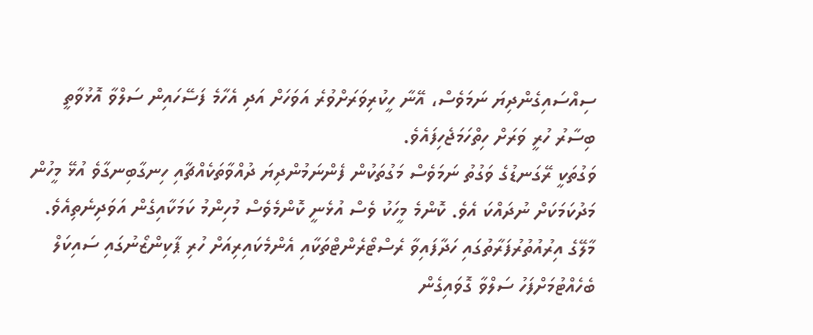ސިއްސައިގެންދިޔަ ނަމަވެސް، އޭނާ ހީކުރިވަރަށްވުރެ އަވަހަށް އަދި އެހާމެ ފަސޭހައިން ސަލްވާ އޮޅުވާތީ ބިސާރު ހުރީ ވަރަށް ހިތްހަމަޖެހިފައެވެ.
ވަގުތަކީ ރޭގަނޑުގެ ވަގުތު ނަމަވެސް މަގުތަކުން ފެންނަމުންދިޔަ ދުއްވާތަކެއްޗާއި ހިނގާބިނގާވެ އުޅޭ މީހުން މަދުކަމަކަށް ނުދައްކަ އެވެ. ކޮންމެ މީހަކު ވެސް އުޅެނީ ކޮންމެވެސް މުހިންމު ކަމަކާއިގެން އަވަދިނެތިއެވެ.
މާލޭގެ އިރުއުތުރުފަރާތުގައި ހަދާފައިވާ ރެސްޓޯރެންޓްތަކާއި އެންމެކައިރިއަށް ހުރި ޕާކިންޒޯނުގައި ސައިކަލް ބެހެއްޓުމަށްފަހު ސަލްވާ ގޮވައިގެން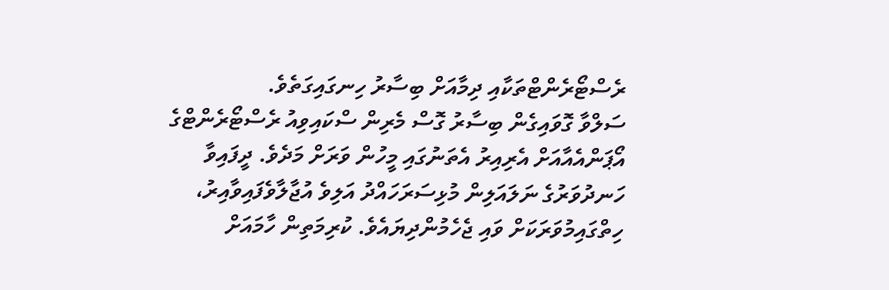ރެސްޓޯރެންޓްތަކާއި ދިމާއަށް ބިސާރު ހިނގައިގަތެވެ.
ސަލްވާ ގޮވައިގެން ބިސާރު ގޮސް މެރިން ސްކައިވިއު ރެސްޓޯރެންޓްގެ އޯޕަންއެއާއަށް އެރިއިރު އެތަނުގައި މީހުން ވަރަށް މަދެވެ. ދީފައިވާ ހަނދުވަރުގެ ނަލައަލިން މުޅިސަރަހައްދު އަލިވެ އުޖާލާވެފައިވާއިރު، ހިތްގައިމުވަރަކަށް ވައި ޖެހެމުންދިޔައެވެ. ކުރިމަތިން ހާމައަށް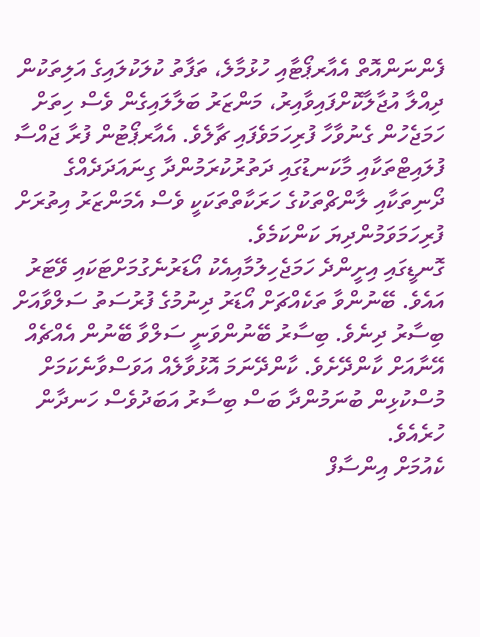ފެންނަންއޮތް އެއާރޕޯޓާއި ހުޅުމާލެ، ތަފާތު ކުލަކުލައިގެ އަލިތަކުން ދިއްލާ އުޖާލާކޮށްފައިވާއިރު، މަންޒަރު ބަލާލައިގެން ވެސް ހިތަށް ހަމަޖެހުން ގެނުވާހާ ފުރިހަމަވެފައި ޗާލެވެ. އެއާރޕޯޓުން ފުރާ ޖައްސާ ފުލައިޓްތަކާއި މާކަނޑުގައި ދަތުރުކުރަމުންދާ ގިނައަދަދެއްގެ ދޯނިތަކާއި ލާންޗްތަކުގެ ހަރަކާތްތަކަކީ ވެސް އެމަންޒަރު އިތުރަށް ފުރިހަމަވަމުންދިޔަ ކަންކަމެވެ.
ގޮނޑީގައި އިށީންދެ ހަމަޖެހިލުމާއިއެކު އޯޑަރުނެގުމަށްޓަކައި ވޭޓަރު އައެވެ. ބޭނުންވާ ތަކެއްޗަށް އޯޑަރު ދިނުމުގެ ފުރުސަތު ސަލްވާއަށް ބިސާރު ދިނެވެ. ބިސާރު ބޭނުންވަނީ ސަލްވާ ބޭނުން އެއްޗެއް އޭނާއަށް ކާންދޭށެވެ. ކާންދޭނަމަ އޮޅުވާލެއް އަވަސްވާނެކަމަށް މުސްކުޅިން ބުނަމުންދާ ބަސް ބިސާރު އަބަދުވެސް ހަނދާން ހުރެއެވެ.
ކެއުމަށް އިންސާފް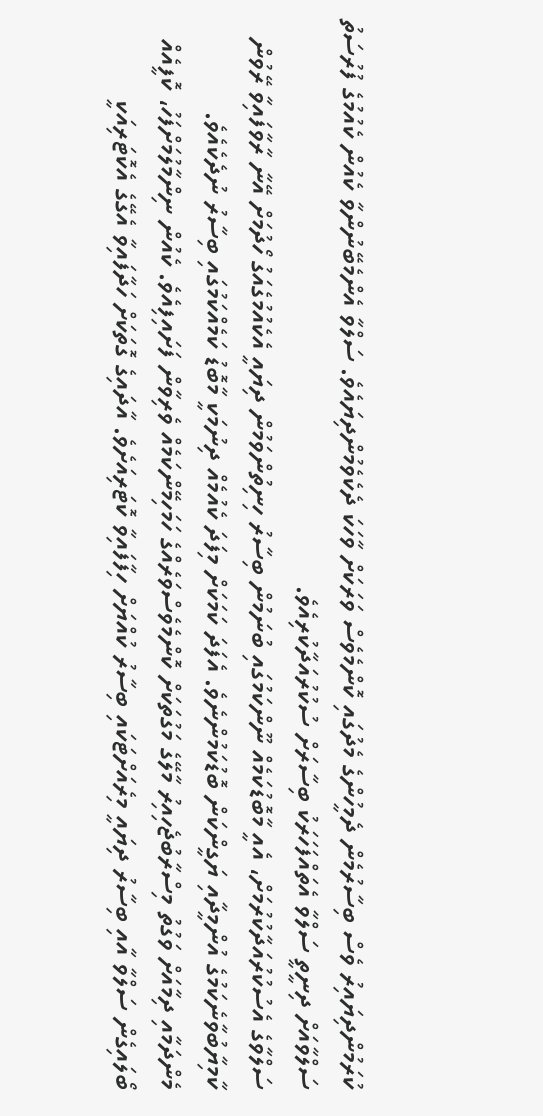ކުރަމުންދިޔައިރު ވެސް ބިސާރުމެން ދެމީހުންގެ މެދުގައި ކޮންމެވެސް ވަރަކަށް ވާހަކަ ދެކެވެމުންދިޔައެވެ. ސަލްވާ އެންމެބޭނުންވާ ކެއުން ކެއުމުގެ ފުރުސަތު ސަލްވާއަށް ދިނީތީ ސަލްވާ އެތައްފަހަރަކު ބިސާރަށް ސުކުރުއަދާކުރިއެވެ.
ސަލްވާގެ އެސުކުރުއަދާކުރުމަށް، އެއީ މާބޮޑުކަމެއް ނޫންކަމުގައި ބުނަމުން ބިސާރު ހިނިތުންވަމުން ދިޔައީ އެކެއުމުގެއަގު ހޯދުމަށް އޭނާ ރާވާފައިވާ ރޭވުން ކާމިޔާބުވާނެކަމުގެ އުންމީދާއި ޔަގީންކަން ބޮޑުކަމުންނެވެ. އެފަދަ ކަމަކަށް މިފަދަ ކެއުމެއް ދިނުމަކީ މާބޮޑު ކަމެއްކަމުގައި ބިސާރު ނުދެކެއެވެ.
މެންދަމާއި ދިމާއަށް ވަގުތު މިސްރާބުޖެހިއިރު މާލޭގެ މަގުތަކަށް ކޮންމެވެސްވަރެއްގެ ހަމަހިމޭންކަމެއް ވެރިވާން ފަށައިފިއެވެ. ކެއުން ނިންމާލުމަށްފަހު، ކޮފީއެއް ބޯލައިގެން ސަލްވާ އާއި ބިސާރު ދިޔައީ މިރެއަށްޓަކައި ބިސާރު ކުއްޔަށް ހިފާފައިވާ ކޮޓަރިއަށެވެ. އާދައިގެ ގޮތަކަށް ހަދާފައިވާ އެގޭގެ އެކޮޓަރިއަކީ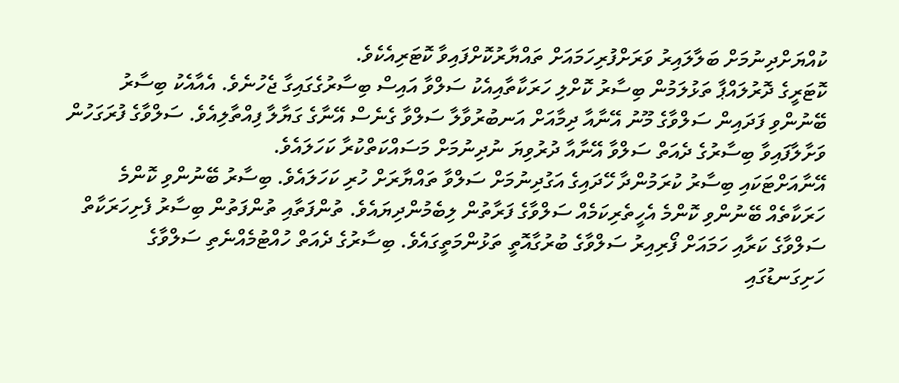ކުއްޔަށްދިނުމަށް ބަލާލައިރު ވަރަށްފުރިހަމައަށް ތައްޔާރުކޮށްފައިވާ ކޮޓަރިއެކެވެ.
ކޮޓަރީގެ ދޮރުލައްޕާ ތަޅުލަމުން ބިސާރު ކޮށްލި ހަރަކާތާއިއެކު ސަލްވާ އައިސް ބިސާރުގެގައިގާ ޖެހުނެވެ. އެއާއެކު ބިސާރު ބޭނުންވި ފަދައިން ސަލްވާގެ މޫނު އޭނާއާ ދިމާއަށް އަނބުރުވާލާ ސަލްވާ ގެނެސް އޭނާގެ ގަޔާލާ ފިއްތާލިއެވެ. ސަލްވާގެ ފުރަގަހުން ވަށާލާފައިވާ ބިސާރުގެ ދެއަތް ސަލްވާ އޭނާއާ ދުރުވިޔަ ނުދިނުމަށް މަސައްކަތްކުރާ ކަހަލައެވެ.
އޭނާއަށްޓަކައި ބިސާރު ކުރަމުންދާ ހޭދައިގެ އަގުދިނުމަށް ސަލްވާ ތައްޔާރަށް ހުރި ކަހަލައެވެ. ބިސާރު ބޭނުންވި ކޮންމެ ހަރަކާތެއް ބޭނުންވި ކޮންމެ އެހީތެރިކަމެއް ސަލްވާގެ ފަރާތުން ލިބެމުންދިޔައެވެ. ތުންފަތާއި ތުންފަތުން ބިސާރު ފެށިހަރަކާތް ސަލްވާގެ ކަރާއި ހަމައަށް ފޯރިއިރު ސަލްވާގެ ބުރުގާއޮތީ ތަޅުންމަތީގައެވެ. ބިސާރުގެ ދެއަތް ހުއްޓުމެއްނެތި ސަލްވާގެ ހަށިގަނޑުގައި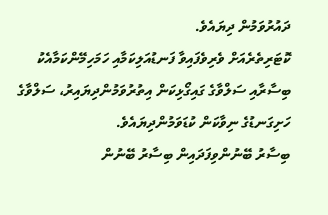ދައުރުވަމުން ދިޔައެވެ.
ކޮޓަރިތެރެއަށް ވެރިވެފައިވާ ފަނޑުއަލިކަމާއި ހަމަހިމޭންކަމާއެކު ބިސާރާއި ސަލްވާގެ ގައިގޯޅިކަން އިތުރުވަމުންދިޔައިރު، ސަލްވާގެ ހަށިގަނޑުގެ ނިވާކަން ކުޑަވަމުންދިޔައެވެ.
ބިސާރު ބޭނުންވިފަދައިން ބިސާރު ބޭނުން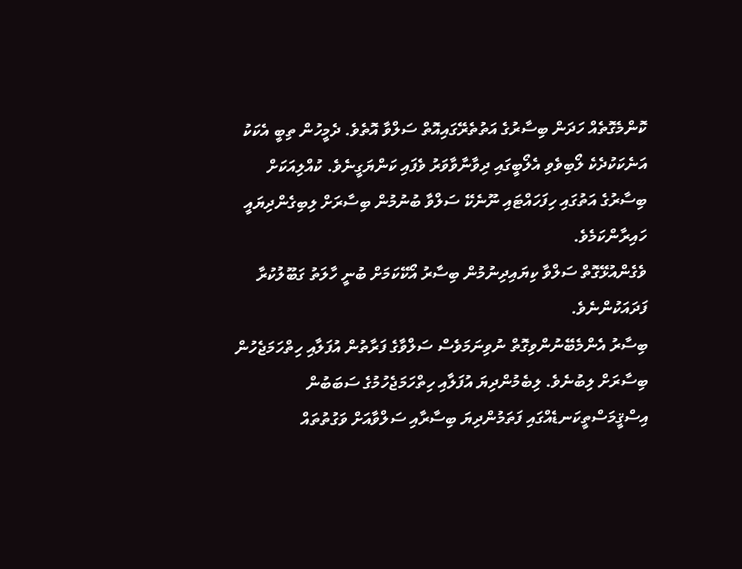ކޮންމެގޮތެއް ހަދަން ބިސާރުގެ އަތުތެރޭގައިއޮތް ސަލްވާ އޮތެވެ. ދެމީހުން ތިބީ އެކަކު އަނެކަކުދެކެ ލޯބިވެވި އެލޯބީގައި ދިވާނާވާވަރު ވެފައި ކަންޔަގީނެވެ. ކުއްލިއަކަށް ބިސާރުގެ އަތުގައި ހިފަހައްޓައި ނޫނެކޭ ސަލްވާ ބުނުމުން ބިސާރަށް ލިބިގެންދިޔައީ ހައިރާންކަމެވެ.
ވެގެންއުޅޭގޮތް ސަލްވާ ކިޔައިދިނުމުން ބިސާރު އޯކޭކަމަށް ބުނީ ހާލަތު ގަބޫލުކުރާ ފަދައަކުންނެވެ.
ބިސާރު އެންމެބޭނުންވިގޮތް ނުވިނަމަވެސް ސަލްވާގެ ފަރާތުން އުފަލާއި ހިތްހަމަޖެހުން ބިސާރަށް ލިބުނެވެ. ލިބެމުންދިޔަ އުފަލާއި ހިތްހަމަޖެހުމުގެ ސަބަބުން އިސްޤީމަސްތީކަނޑެއްގައި ފަތަމުންދިޔަ ބިސާރާއި ސަލްވާއަށް ވަގުތުތައް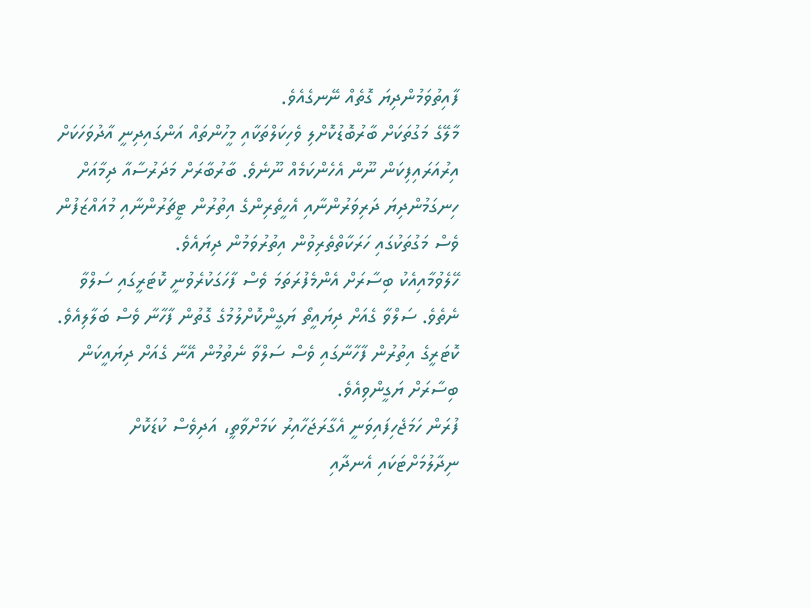ފާއިތުވަމުންދިޔަ ގޮތެއް ނޭނގެއެވެ.
މާލޭގެ މަގުތަކަށް ބާރުބޮޑުކޮށްލި ވެހިކަލްތަކާއި މީހުންތައް އަންގައިދިނީ އާދުވަހަކަށް އިރުއަރައިފިކަން ނޫން އެހެންކަމެއް ނޫނެވެ. ބާރުބާރަށް މަދަރުސާއާ ދިމާއަށް ހިނގަމުންދިޔަ ދަރިވަރުންނާއި އެހީތެރިންގެ އިތުރުން ޓީޗަރުންނާއި މުއައްޒަފުން ވެސް މަގުތަކުގައި ހަރަކާތްތެރިވުން އިތުރުވަމުން ދިޔައެވެ.
ހޭލެވުމާއިއެކު ބިސާރަށް އެންމެފުރަތަމަ ވެސް ފާހަގަކުރެވުނީ ކޮޓަރީގައި ސަލްވާ ނެތެވެ. ސަލްވާ ގެއަށް ދިޔައީތޯ ޔަގީންކޮށްލުމުގެ ގޮތުން ފާހާނާ ވެސް ބަލާލިއެވެ. ކޮޓަރީގެ އިތުރުން ފާހާނާގައި ވެސް ސަލްވާ ނެތުމުން އޭނާ ގެއަށް ދިޔައީކަން ބިސާރަށް ޔަގީންވިއެވެ.
ފުރަން ހަމަޖެހިފައިވަނީ އެގާރަޖަހާއިރު ކަމަށްވާތީ، އަދިވެސް ކުޑަކޮށް ނިދާލުމަށްޓަކައި އެނދާއި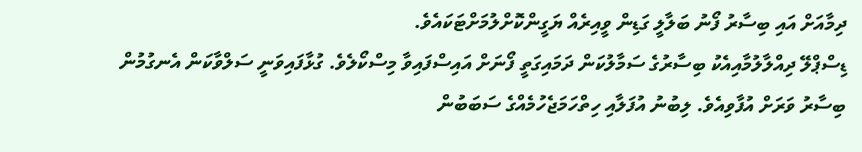ދިމާއަށް އައި ބިސާރު ފޯނު ބަލާލީ ގަޑިން ވީއިރެއް ޔަގީންކޮށްލުމަށްޓަކައެވެ.
ޑިސްޕްލޭ ދިއްލާލުމާއިއެކު ބިސާރުގެ ސަމާލުކަން ދަމައިގަތީ ފޯނަށް އައިސްފައިވާ މިސްކޯލެވެ. ގުޅާފައިވަނީ ސަލްވާކަން އެނގުމުން ބިސާރު ވަރަށް އުފާވިއެވެ. ލިބުނު އުފަލާއި ހިތްހަމަޖެހުމެއްގެ ސަބަބުން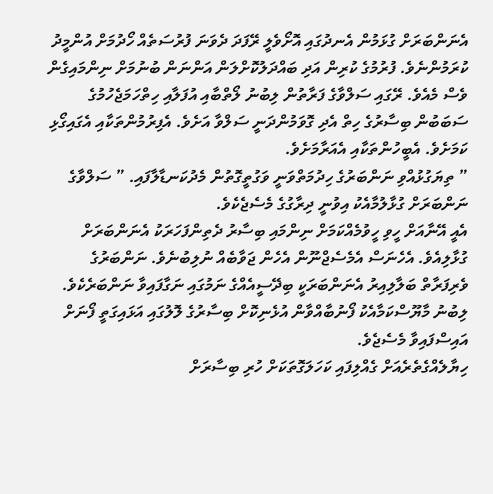އެނަންބަރަށް ގުޅަމުން އެނދުގައި އޮށޯވެލީ ރޭފަދަ ދެވަނަ ފުރުސަތެއް ހޯދުމަށް އުންމީދު ކުރަމުންނެވެ. ފުރުމުގެ ކުރިން އަދި ބައްދަލުކޮށްލަން އަންނަން ބުނުމަށް ނިންމައިގެން ވެސް މެއެވެ. ރޭގައި ސަލްވާގެ ފަރާތުން ލިބުނު ލޯތްބާއި އުފަލާއި ހިތްހަމަޖެހުމުގެ ސަބަބުން ބިސާރުގެ ހިތް އެދި ގޮވަމުންދަނީ ސަލްވާ އަށެވެ. އެފިރުމުންތަކާއި އެގައިގޯޅި ކަމަށެވެ. އެބީހުންތަކާއި އެއަރާމަށެވެ.
” ތިޔަގުޅުއްވި ނަންބަރުގެ ހިދުމަތްވަނީ ވަގުތީގޮތުން މެދުކަނޑާލާފައި. ” ސަލްވާގެ ނަންބަރަށް ގުޅާލުމާއެކު އިވުނީ ދިރާގުގެ މެސެޖެކެވެ.
އެއީ އޭނާއަށް ހީވި ހީވުމެއްކަމަށް ނިންމައި ބިސާރު ދެތިންފަހަރަކު އެނަންބަރަށް ގުޅާލިއެވެ. އެހެނަސް އެމެސެޖްނޫން އެހެން ޖަވާބެއް ނުލިބުނެވެ. ނަންބަރުގެ ވެރިފަރާތް ބަލާލިއިރު އެނަންބަރަކީ ބިދޭސީއެއްގެ ނަމުގައި ނަގާފައިވާ ނަންބަރެކެވެ.
ލިބުނު މާޔޫސްކަމާއެކު ފޯނުބާއްވާން އުޅެނިކޮށް ބިސާރުގެ ލޮލުގައި އަޅައިގަތީ ފޯނަށް އައިސްފައިވާ މެސެޖެވެ.
ހިޔާލެއްގެތެރެއަށް ގެއްލިފައި ކަހަލަގޮތަކަށް ހުރި ބިސާރަށް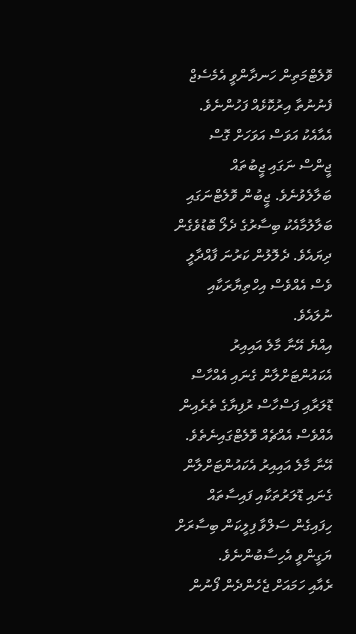ވޮލެޓްމަތިން ހަނދާންވީ އެމެސެޖް ފެނުނުތާ އިރުކޮޅެއް ފަހުންނެވެ. އެއާއެކު އަވަސް އަވަހަށް ގޮސް ޖީންސް ނަގައި ޖީބުތައް ބަލާލެވުނެވެ. ޖީބުން ވޮލެޓްނަގައި ބަލާލުމާއެކު ބިސާރުގެ ދެލޯ ބޮޑުވެގެން ދިޔައެވެ. ދެލޮލުން ކަރުނަ ފާއްދާލީ ވެސް އެއްވެސް އިހްތިޔާރަކާއި ނުލައެވެ.
އިއްޔެ އޭނާ މާލެ އައިއިރު އެކައުންޓަށްލާން ގެނައި އެއްހާސް ޑޮލަރާއި ފަސްހާސް ރުފިޔާގެ ތެރެއިން އެއްވެސް އެއްޗެއް ވޮލެޓްގައިނެތެވެ. އޭނާ މާލެ އައިއިރު އެކައުންޓަށްލާން ގެނައި ޑޮލަރުތަކާއި ފައިސާތައް ހިފައިގެން ސަލްވާ ފިލީކަން ބިސާރަށް ޔަގީންވީ އެހިސާބުންނެވެ.
ރެއާއި ހަމައަށް ޖެހެންދެން ފޯނުން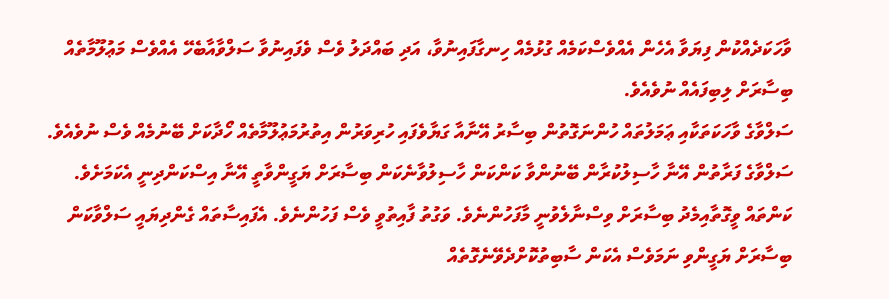ވާހަކަދެއްކުން ފިޔަވާ އެހެން އެއްވެސްކަމެއް ގުޅުމެއް ހިނގާފައިނުވާ، އަދި ބައްދަލު ވެސް ވެފައިނުވާ ސަލްވާއާބެހޭ އެއްވެސް މަޢުލޫމާތެއް ބިސާރަށް ލިބިފައެއް ނުވެއެވެ.
ސަލްވާގެ ވާހަކަތަކާއި ޢަމަލުތައް ހުންނަގޮތުން ބިސާރު އޭނާއާ ގަޔާވެފައި ހުރިވަރުން އިތުރުމަޢުލޫމާތެއް ހޯދާކަށް ބޭނުމެއް ވެސް ނުވެއެވެ. ސަލްވާގެ ފަރާތުން އޭނާ ހާސިލުކުރާން ބޭނުންވާ ކަންކަން ހާސިލުވާނެކަން ބިސާރަށް ޔަގީންވާތީ އޭނާ އިސްކަންދިނީ އެކަމަށެވެ.
ކަންތައް ވީގޮތާއިމެދު ބިސާރަށް ވިސްނާލެވުނީ މާފަހުންނެވެ. ވަގުތު ފާއިތުވީ ވެސް ފަހުންނެވެ. އެފައިސާތައް ގެންދިޔައީ ސަލްވާކަން ބިސާރަށް ޔަގީންވި ނަމަވެސް އެކަން ސާބިތުކޮށްދެވޭނެގޮތެއް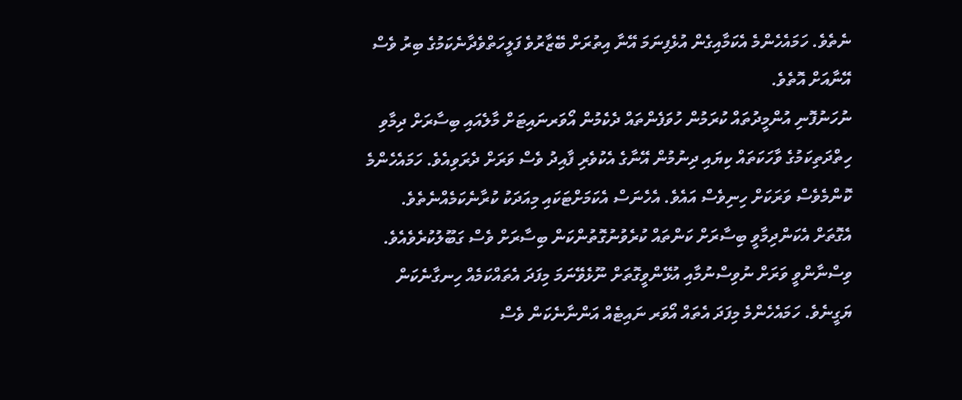ނެތެވެ. ހަމައެހެންމެ އެކަމާއިގެން އުޅެފިނަމަ އޭނާ އިތުރަށް ބޭޒާރުވެ ފަލީހަތްވެދާނެކަމުގެ ބިރު ވެސް އޭނާއަށް އޮތެވެ.
ނުހަނުފޮނި އުންމީދުތައް ކުރަމުން ހުވަފެންތައް ދެކެމުން އޯވަރނައިޓަށް މާލެއައި ބިސާރަށް ދިމާވި ހިތްދަތިކަމުގެ ވާހަކަތައް ކިޔައި ދިނުމުން އޭނާގެ އެކުވެރި ފާއިދު ވެސް ވަރަށް ދެރަވިއެވެ. ހަމައެހެންމެ ކޮންމެވެސް ވަރަކަށް ހިނިވެސް އައެވެ. އެހެނަސް އެކަމަށްޓަކައި މިއަދަކު ކުރާނެކަމެއްނެތެވެ. އެގޮތަށް އެކަންދިމާވީ ބިސާރަށް ކަންތައް ކުރެވުނުގޮތުންކަން ބިސާރަށް ވެސް ގަބޫލުކުރެވެއެވެ. ވިސްނާންވީ ވަރަށް ނުވިސްނުމާއި އުޅޭންވީގޮތަށް ނޫޅެވޭނަމަ މިފަދަ އެތައްކަމެއް ހިނގާނެކަން ޔަގީނެވެ. ހަމައެހެންމެ މިފަދަ އެތައް އޯވަރ ނައިޓެއް އަންނާނެކަން ވެސް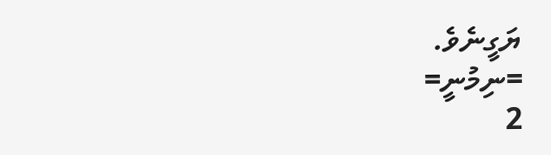ޔަގީނެވެ.
=ނިމުނީ=
2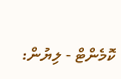ކޮމެންޓް - ލިޔުން: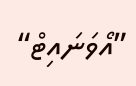”އޯވަނައިޓް“